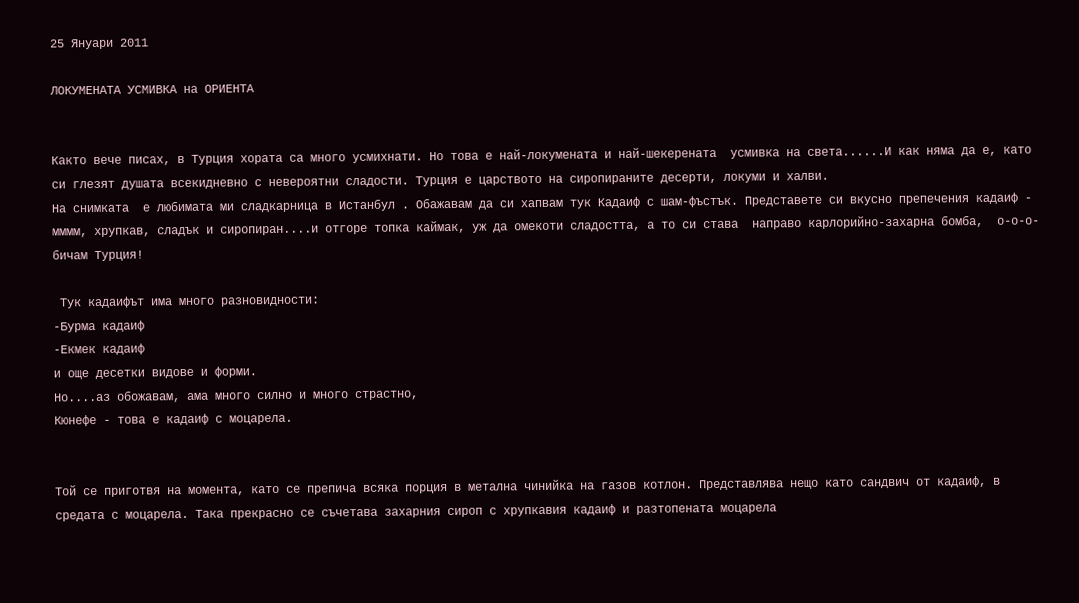25 Януари 2011

ЛОКУМЕНАТА УСМИВКА на ОРИЕНТА


Както вече писах, в Турция хората са много усмихнати. Но това е най-локумената и най-шекерената  усмивка на света......И как няма да е, като си глезят душата всекидневно с невероятни сладости. Турция е царството на сиропираните десерти, локуми и халви.
На снимката  е любимата ми сладкарница в Истанбул . Обажавам да си хапвам тук Кадаиф с шам-фъстък. Представете си вкусно препечения кадаиф - мммм, хрупкав, сладък и сиропиран....и отгоре топка каймак, уж да омекоти сладостта, а то си става  направо карлорийно-захарна бомба,  о-о-о-бичам Турция!

 Тук кадаифът има много разновидности:
-Бурма кадаиф
-Екмек кадаиф
и още десетки видове и форми.
Но....аз обожавам, ама много силно и много страстно,
Кюнефе - това е кадаиф с моцарела.


Той се приготвя на момента, като се препича всяка порция в метална чинийка на газов котлон. Представлява нещо като сандвич от кадаиф, в средата с моцарела. Така прекрасно се съчетава захарния сироп с хрупкавия кадаиф и разтопената моцарела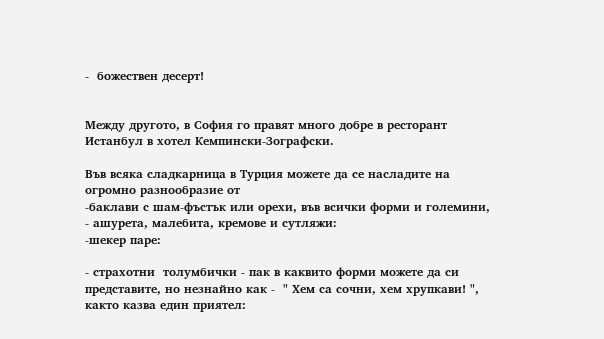-  божествен десерт!


Между другото, в София го правят много добре в ресторант Истанбул в хотел Кемпински-Зографски.

Във всяка сладкарница в Турция можете да се насладите на огромно разнообразие от
-баклави с шам-фъстък или орехи, във всички форми и големини,
- ашурета, малебита, кремове и сутляжи:
-шекер паре:

- страхотни  толумбички - пак в каквито форми можете да си представите, но незнайно как -  " Хем са сочни, хем хрупкави! ", както казва един приятел: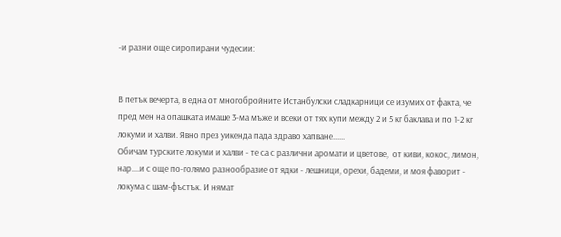-и разни още сиропирани чудесии:


В петък вечерта, в една от многобройните Истанбулски сладкарници се изумих от факта, че пред мен на опашката имаше 3-ма мъже и всеки от тях купи между 2 и 5 кг баклава и по 1-2 кг локуми и халви. Явно през уикенда пада здраво хапване......
Обичам турските локуми и халви - те са с различни аромати и цветове,  от киви, кокос, лимон, нар....и с още по-голямо разнообразие от ядки - лешници, орехи, бадеми, и моя фаворит - локума с шам-фъстък. И нямат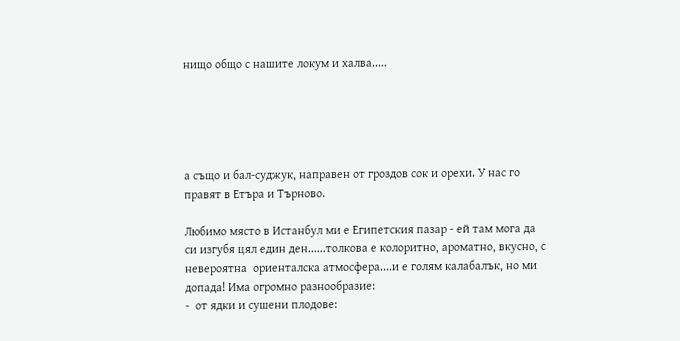нищо общо с нашите локум и халва.....





а също и бал-суджук, направен от гроздов сок и орехи. У нас го правят в Етъра и Търново.

Любимо място в Истанбул ми е Египетския пазар - ей там мога да си изгубя цял един ден......толкова е колоритно, ароматно, вкусно, с невероятна  ориенталска атмосфера....и е голям калабалък, но ми допада! Има огромно разнообразие:
-  от ядки и сушени плодове: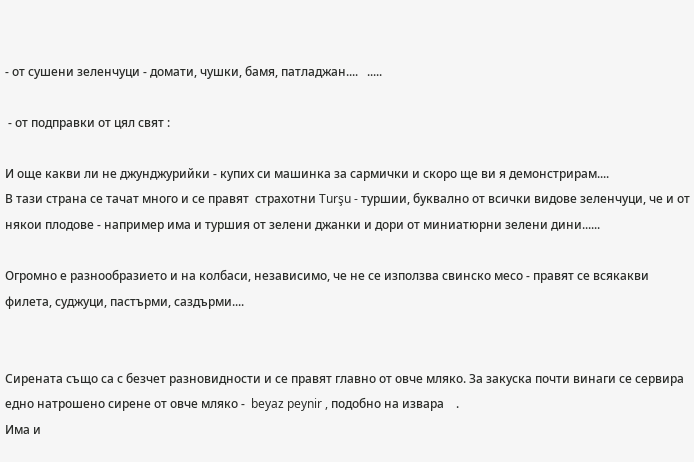- от сушени зеленчуци - домати, чушки, бамя, патладжан....   .....

 - от подправки от цял свят :

И още какви ли не джунджурийки - купих си машинка за сармички и скоро ще ви я демонстрирам....
В тази страна се тачат много и се правят  страхотни Turşu - туршии, буквално от всички видове зеленчуци, че и от някои плодове - например има и туршия от зелени джанки и дори от миниатюрни зелени дини......

Огромно е разнообразието и на колбаси, независимо, че не се използва свинско месо - правят се всякакви филета, суджуци, пастърми, саздърми....


Сирената също са с безчет разновидности и се правят главно от овче мляко. За закуска почти винаги се сервира едно натрошено сирене от овче мляко -  beyaz peynir , подобно на извара    .
Има и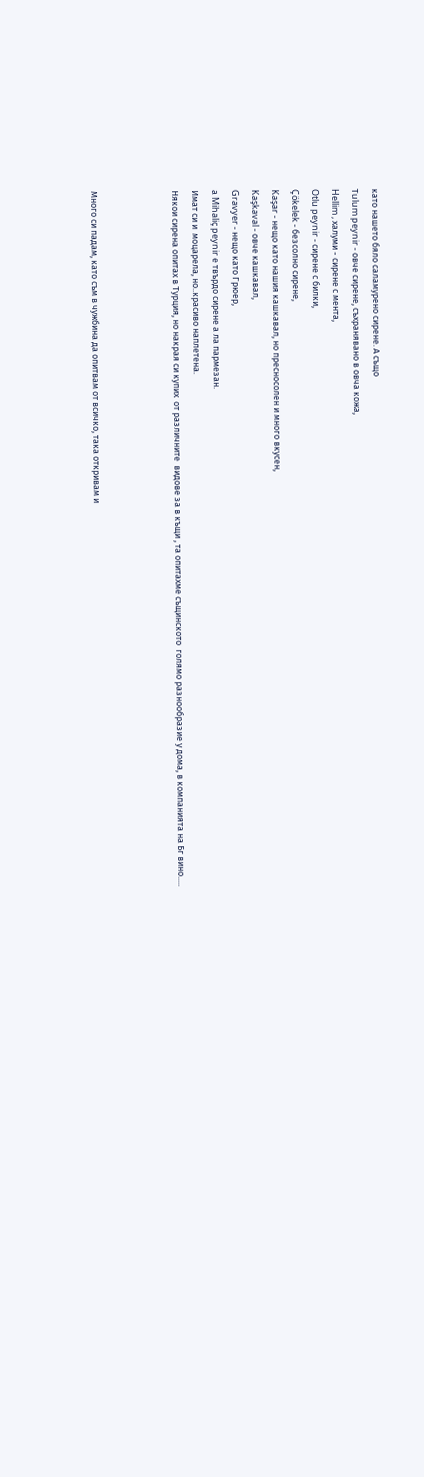като нашето бяло саламурено сирене. А също
Тulum peynir - овче сирене, съхранявано в овча кожа,
Hellim , халуми - сирене с мента,
Otlu peynir - сирене с билки,
Çökelek - безсолно сирене,
Kaşar - нещо като нашия кашкавал, но пресносолен и много вкусен,
Kaşkaval - овче кашкавал,
Gravyer - нещо като Грюер,
а Mihaliç peynir е твърдо сирене а ла пармезан.
Имат си и  моцарела, но..красиво наплетена.
Някои сирена опитах в Турция, но накрая си купих  от различните  видове за в къщи , та опитахме същинското  голямо разнообразие у дома, в компанията на Бг вино.....



Много си падам, като съм в чужбина да опитвам от всичко, така откривам и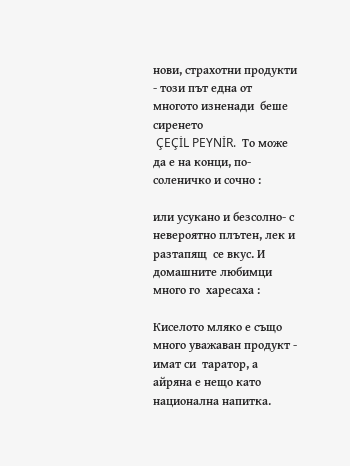нови, страхотни продукти - този път една от многото изненади  беше  сиренето
 ÇEÇİL PEYNİR.  То може да е на конци, по-соленичко и сочно :

или усукано и безсолно- с невероятно плътен, лек и разтапящ  се вкус. И  домашните любимци  много го  харесаха :

Киселото мляко е също много уважаван продукт - имат си  таратор, а айряна е нещо като национална напитка.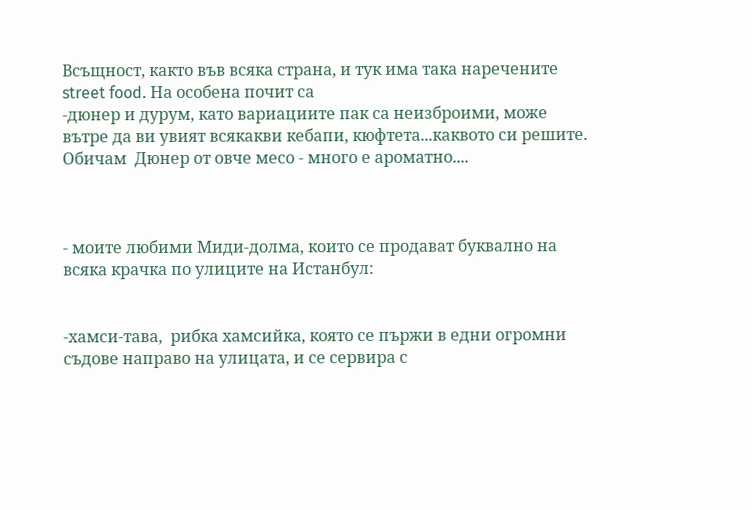Всъщност, както във всяка страна, и тук има така наречените  street food. На особена почит са
-дюнер и дурум, като вариациите пак са неизброими, може вътре да ви увият всякакви кебапи, кюфтета...каквото си решите. Обичам  Дюнер от овче месо - много е ароматно....



- моите любими Миди-долма, които се продават буквално на всяка крачка по улиците на Истанбул:


-хамси-тава,  рибка хамсийка, която се пържи в едни огромни съдове направо на улицата, и се сервира с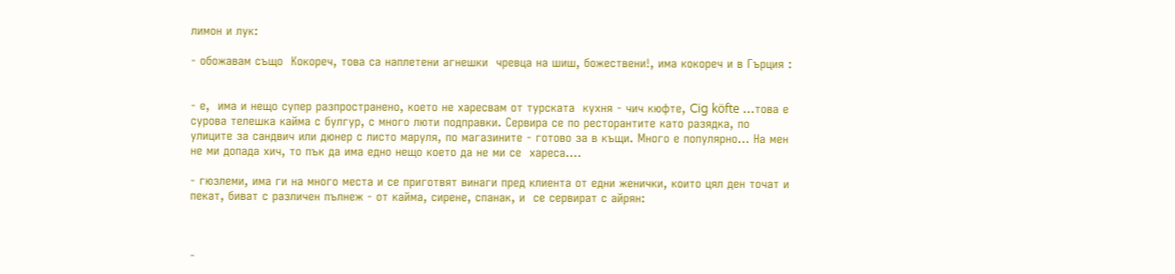лимон и лук:

- обожавам също  Кокореч, това са наплетени агнешки  чревца на шиш, божествени!, има кокореч и в Гърция :


- е,  има и нещо супер разпространено, което не харесвам от турската  кухня - чич кюфте, Cig köfte ...това е сурова телешка кайма с булгур, с много люти подправки. Сервира се по ресторантите като разядка, по улиците за сандвич или дюнер с листо маруля, по магазините - готово за в къщи. Много е популярно... На мен не ми допада хич, то пък да има едно нещо което да не ми се  хареса....

- гюзлеми, има ги на много места и се приготвят винаги пред клиента от едни женички, които цял ден точат и пекат, биват с различен пълнеж - от кайма, сирене, спанак, и  се сервират с айрян:



-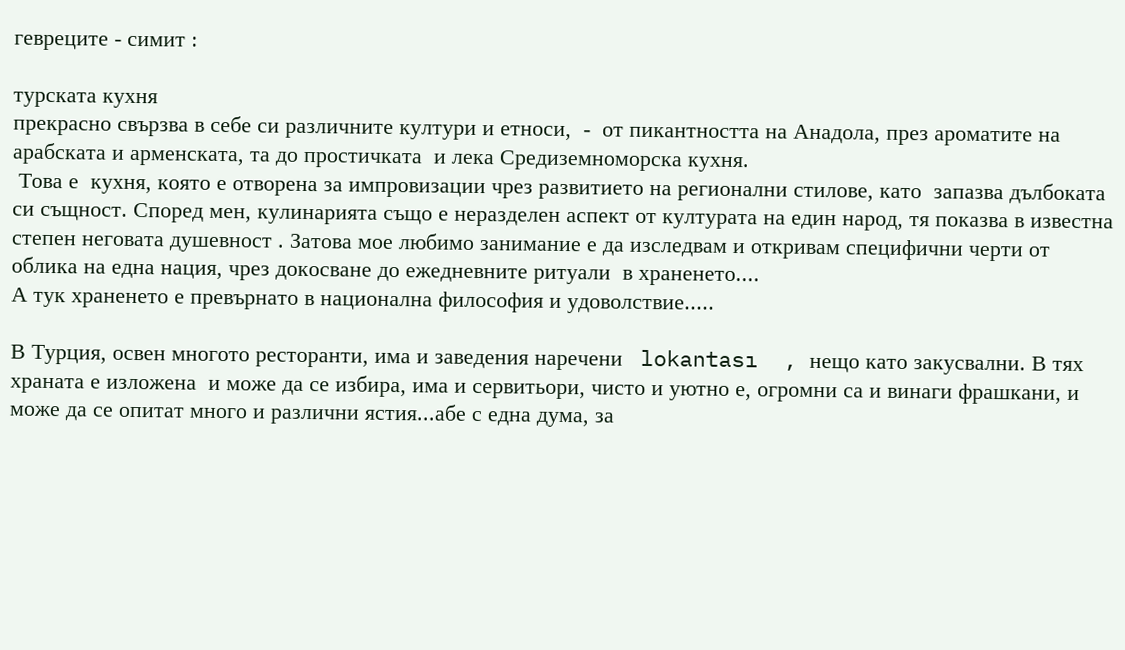гевреците - симит :

турската кухня
прекрасно свързва в себе си различните култури и етноси,  -  от пикантността на Анадола, през ароматите на арабската и арменската, та до простичката  и лека Средиземноморска кухня.
 Това е  кухня, която е отворена за импровизации чрез развитието на регионални стилове, като  запазва дълбоката си същност. Според мен, кулинарията също е неразделен аспект от културата на един народ, тя показва в известна степен неговата душевност . Затова мое любимо занимание е да изследвам и откривам специфични черти от облика на една нация, чрез докосване до ежедневните ритуали  в храненето....
А тук храненето е превърнато в национална философия и удоволствие.....

В Турция, освен многото ресторанти, има и заведения наречени   lokantası  , нещо като закусвални. В тях храната е изложена  и може да се избира, има и сервитьори, чисто и уютно е, огромни са и винаги фрашкани, и може да се опитат много и различни ястия...абе с една дума, за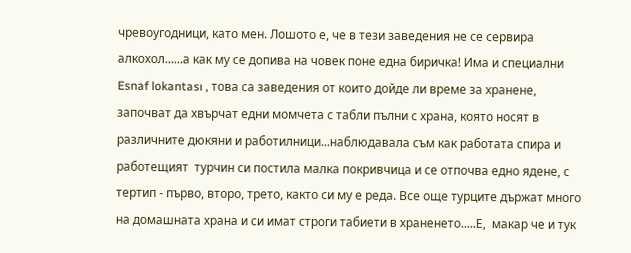чревоугодници, като мен. Лошото е, че в тези заведения не се сервира алкохол......а как му се допива на човек поне една биричка! Има и специални Esnaf lokantası , това са заведения от които дойде ли време за хранене, започват да хвърчат едни момчета с табли пълни с храна, която носят в различните дюкяни и работилници...наблюдавала съм как работата спира и работещият  турчин си постила малка покривчица и се отпочва едно ядене, с тертип - първо, второ, трето, както си му е реда. Все още турците държат много на домашната храна и си имат строги табиети в храненето.....Е,  макар че и тук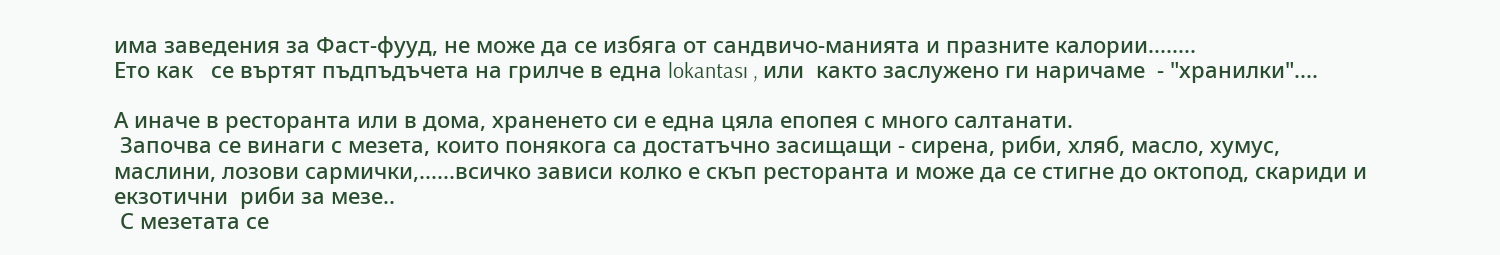има заведения за Фаст-фууд, не може да се избяга от сандвичо-манията и празните калории........
Ето как   се въртят пъдпъдъчета на грилче в една lokantası , или  както заслужено ги наричаме  - "хранилки"....

А иначе в ресторанта или в дома, храненето си е една цяла епопея с много салтанати.
 Започва се винаги с мезета, които понякога са достатъчно засищащи - сирена, риби, хляб, масло, хумус, маслини, лозови сармички,......всичко зависи колко е скъп ресторанта и може да се стигне до октопод, скариди и екзотични  риби за мезе..
 С мезетата се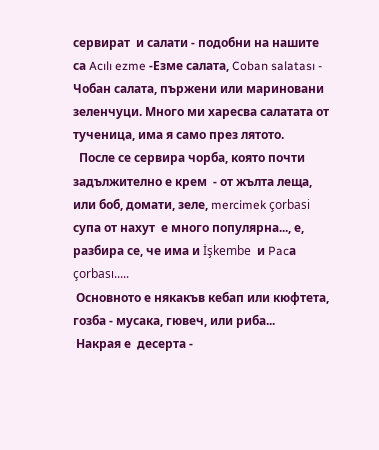сервират  и салати - подобни на нашите са Acılı ezme -Езме салата, Coban salatası - Чобан салата, пържени или мариновани зеленчуци. Много ми харесва салатата от тученица, има я само през лятото.
  После се сервира чорба, която почти задължително е крем  - от жълта леща, или боб, домати, зеле, mercimek çorbasi супа от нахут  е много популярна..., е, разбира се, че има и İşkembe  и Pacа çorbası.....
 Основното е някакъв кебап или кюфтета, гозба - мусака, гювеч, или риба...
 Накрая е  десерта -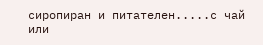сиропиран и питателен.....с чай или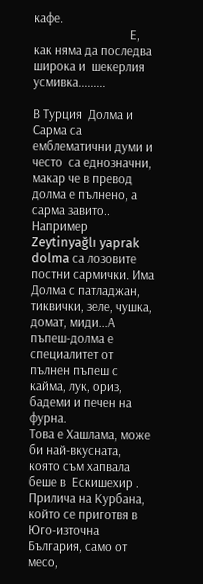кафе.
                                Е, как няма да последва  широка и  шекерлия  усмивка.........

В Турция  Долма и  Сарма са  емблематични думи и често  са еднозначни, макар че в превод долма е пълнено, а сарма завито.. Например  Zeytinyağlı yaprak dolma са лозовите постни сармички. Има Долма с патладжан, тиквички, зеле, чушка, домат, миди...А пъпеш-долма е специалитет от пълнен пъпеш с кайма, лук, ориз, бадеми и печен на фурна.
Това е Хашлама, може би най-вкусната, която съм хапвала беше в  Ескишехир . Прилича на Курбана, който се приготвя в Юго-източна България, само от месо,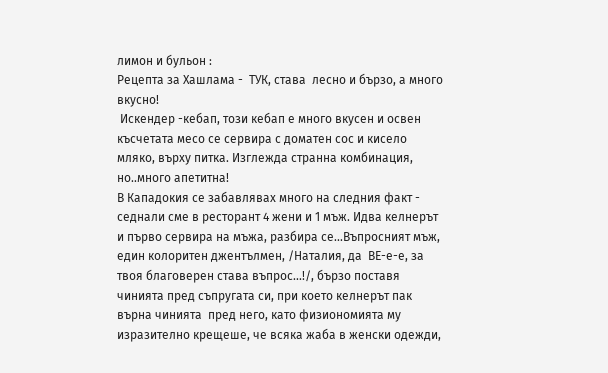лимон и бульон :
Рецепта за Хашлама -  ТУК, става  лесно и бързо, а много вкусно!
 Искендер -кебап, този кебап е много вкусен и освен късчетата месо се сервира с доматен сос и кисело мляко, върху питка. Изглежда странна комбинация, но..много апетитна!
В Кападокия се забавлявах много на следния факт - седнали сме в ресторант 4 жени и 1 мъж. Идва келнерът и първо сервира на мъжа, разбира се...Въпросният мъж, един колоритен джентълмен, /Наталия, да  ВЕ-е-е, за твоя благоверен става въпрос...!/, бързо поставя чинията пред съпругата си, при което келнерът пак върна чинията  пред него, като физиономията му изразително крещеше, че всяка жаба в женски одежди,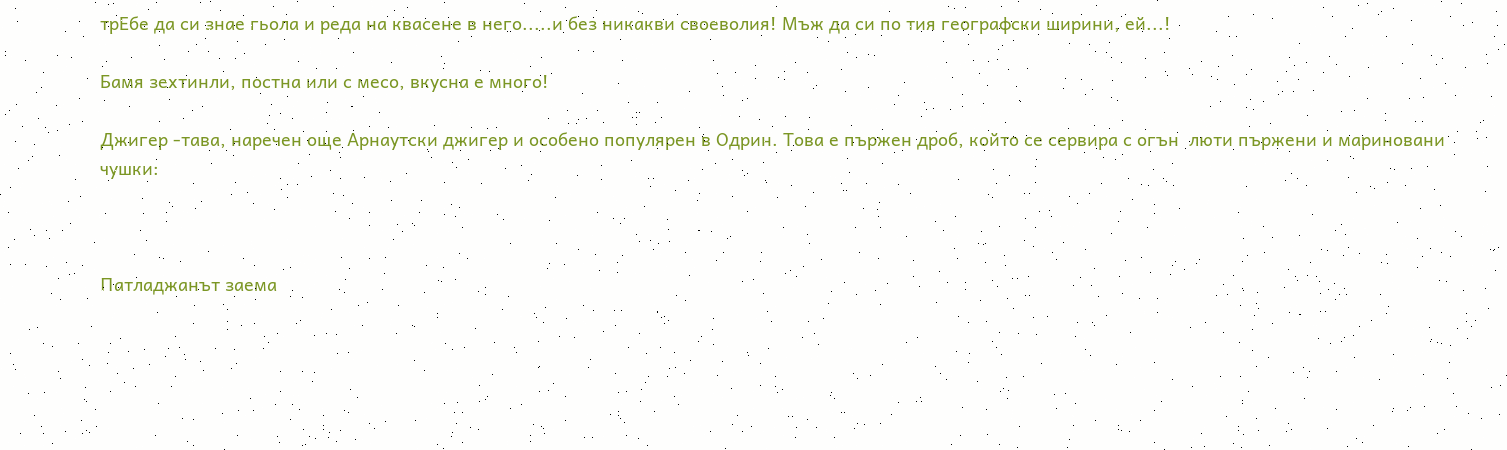трЕбе да си знае гьола и реда на квасене в него.....и без никакви своеволия! Мъж да си по тия географски ширини, ей...!

Бамя зехтинли, постна или с месо, вкусна е много!

Джигер -тава, наречен още Арнаутски джигер и особено популярен в Одрин. Това е пържен дроб, който се сервира с огън  люти пържени и мариновани чушки:



Патладжанът заема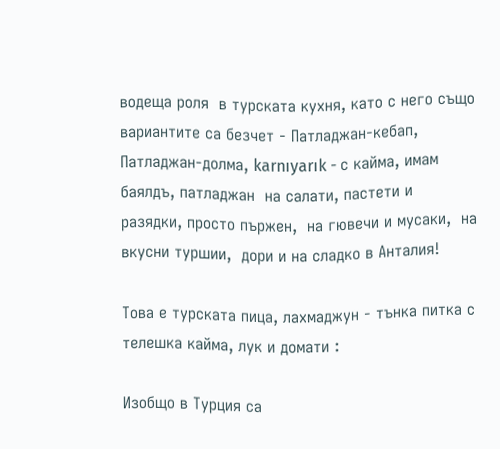водеща роля  в турската кухня, като с него също вариантите са безчет - Патладжан-кебап, Патладжан-долма, karnıyarık - с кайма, имам баялдъ, патладжан  на салати, пастети и разядки, просто пържен,  на гювечи и мусаки,  на вкусни туршии,  дори и на сладко в Анталия!

Това е турската пица, лахмаджун - тънка питка с телешка кайма, лук и домати :

Изобщо в Турция са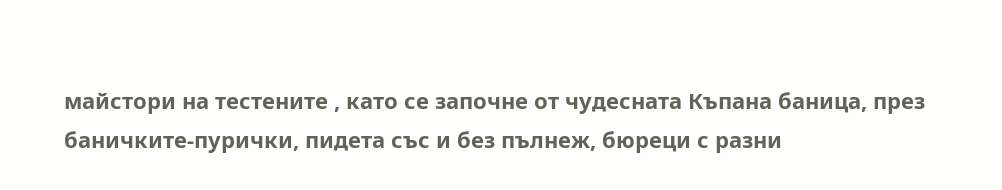майстори на тестените , като се започне от чудесната Къпана баница, през баничките-пурички, пидета със и без пълнеж, бюреци с разни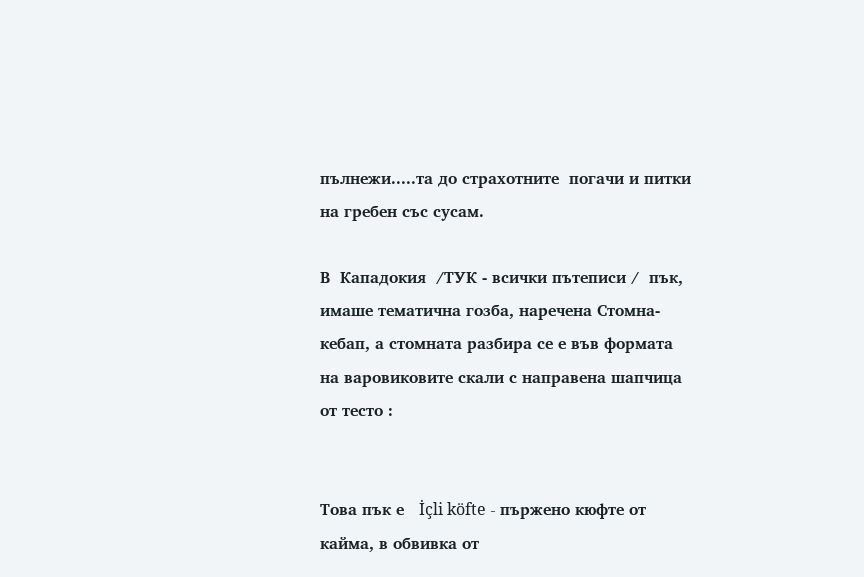пълнежи.....та до страхотните  погачи и питки на гребен със сусам.

В  Кападокия  /ТУК - всички пътеписи /  пък, имаше тематична гозба, наречена Стомна-кебап, а стомната разбира се е във формата на варовиковите скали с направена шапчица от тесто :


Това пък е   İçli köfte - пържено кюфте от кайма, в обвивка от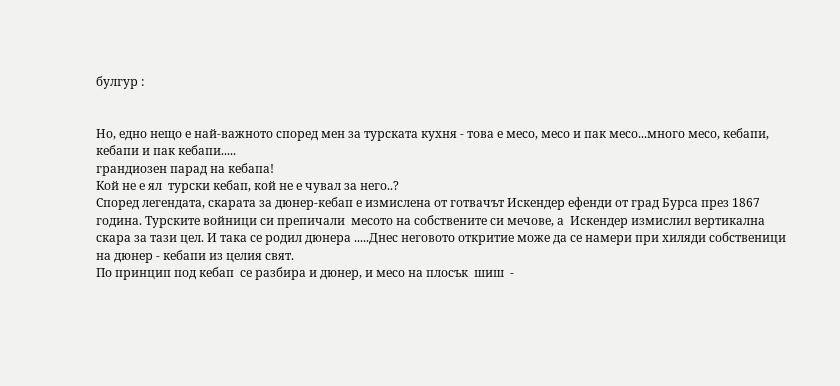булгур :


Но, едно нещо е най-важното според мен за турската кухня - това е месо, месо и пак месо...много месо, кебапи, кебапи и пак кебапи.....
грандиозен парад на кебапа!
Кой не е ял  турски кебап, кой не е чувал за него..?
Според легендата, скарата за дюнер-кебап е измислена от готвачът Искендер ефенди от град Бурса през 1867 година. Турските войници си препичали  месото на собствените си мечове, а  Искендер измислил вертикална скара за тази цел. И така се родил дюнера .....Днес неговото откритие може да се намери при хиляди собственици на дюнер - кебапи из целия свят.
По принцип под кебап  се разбира и дюнер, и месо на плосък  шиш  -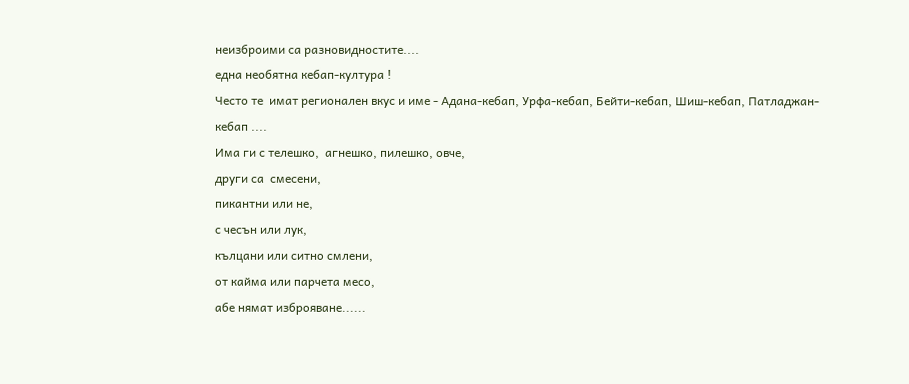неизброими са разновидностите....
една необятна кебап-култура !
Често те  имат регионален вкус и име - Адана-кебап, Урфа-кебап, Бейти-кебап, Шиш-кебап, Патладжан-кебап ....
Има ги с телешко,  агнешко, пилешко, овче,
други са  смесени,
пикантни или не,
с чесън или лук,
кълцани или ситно смлени,
от кайма или парчета месо,
абе нямат изброяване......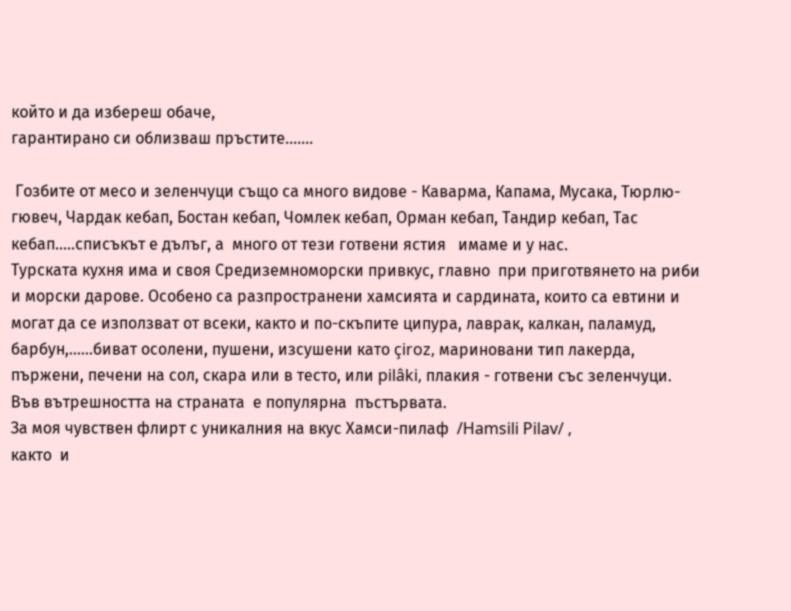който и да избереш обаче,
гарантирано си облизваш пръстите.......

 Гозбите от месо и зеленчуци също са много видове - Каварма, Капама, Мусака, Тюрлю-гювеч, Чардак кебап, Бостан кебап, Чомлек кебап, Орман кебап, Тандир кебап, Тас кебап.....списъкът е дълъг, а  много от тези готвени ястия   имаме и у нас.
Турската кухня има и своя Средиземноморски привкус, главно  при приготвянето на риби и морски дарове. Особено са разпространени хамсията и сардината, които са евтини и могат да се използват от всеки, както и по-скъпите ципура, лаврак, калкан, паламуд, барбун,......биват осолени, пушени, изсушени като çiroz, мариновани тип лакерда, пържени, печени на сол, скара или в тесто, или pilâki, плакия - готвени със зеленчуци. Във вътрешността на страната  е популярна  пъстървата.
За моя чувствен флирт с уникалния на вкус Хамси-пилаф  /Hamsili Pilav/ ,
както  и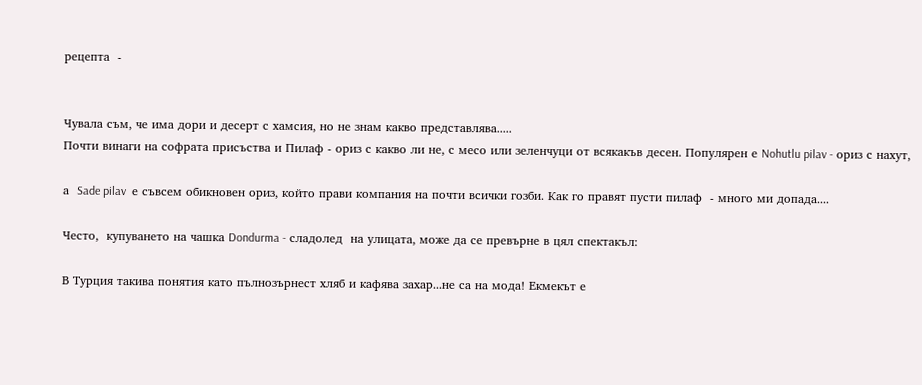рецепта  -


Чувала съм, че има дори и десерт с хамсия, но не знам какво представлява.....
Почти винаги на софрата присъства и Пилаф - ориз с какво ли не, с месо или зеленчуци от всякакъв десен. Популярен е Nohutlu pilav - ориз с нахут,

а  Sade pilav  е съвсем обикновен ориз, който прави компания на почти всички гозби. Как го правят пусти пилаф  - много ми допада....

Често,  купуването на чашка Dondurma - сладолед  на улицата, може да се превърне в цял спектакъл:

В Турция такива понятия като пълнозърнест хляб и кафява захар...не са на мода! Екмекът е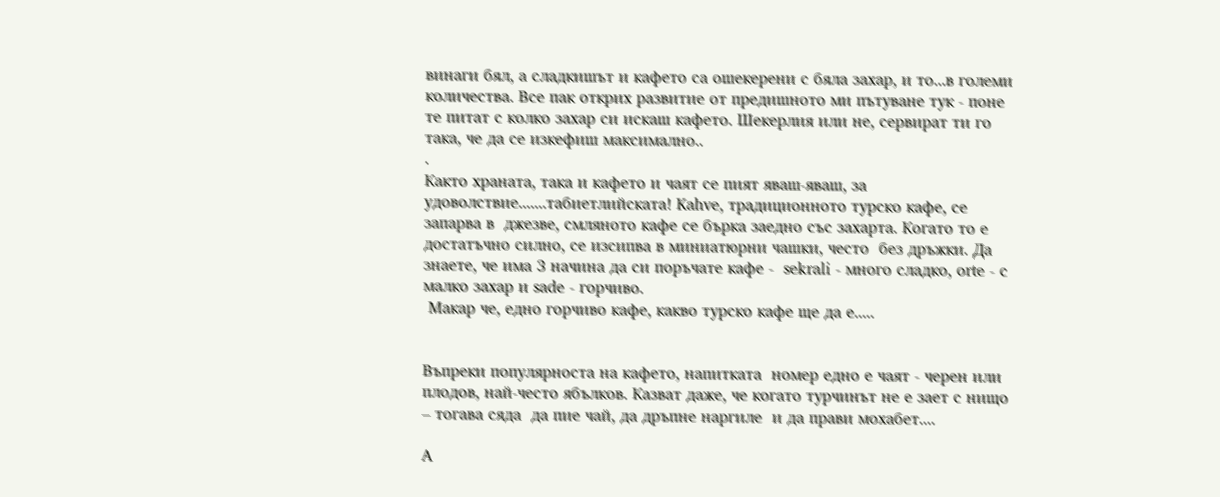винаги бял, а сладкишът и кафето са ошекерени с бяла захар, и то...в големи количества. Все пак открих развитие от предишното ми пътуване тук - поне те питат с колко захар си искаш кафето. Шекерлия или не, сервират ти го така, че да се изкефиш максимално..
.
Както храната, така и кафето и чаят се пият яваш-яваш, за удоволствие.......табиетлийската! Kahve, традиционното турско кафе, се запарва в  джезве, смляното кафе се бърка заедно със захарта. Когато то е достатъчно силно, се изсипва в миниатюрни чашки, често  без дръжки. Да знаете, че има 3 начина да си поръчате кафе -  sekrali - много сладко, orte - с малко захар и sade - горчиво.
 Макар че, едно горчиво кафе, какво турско кафе ще да е.....


Въпреки популярноста на кафето, напитката  номер едно е чаят - черен или плодов, най-често ябълков. Казват даже, че когато турчинът не е зает с нищо – тогава сяда  да пие чай, да дръпне наргиле  и да прави мохабет....

А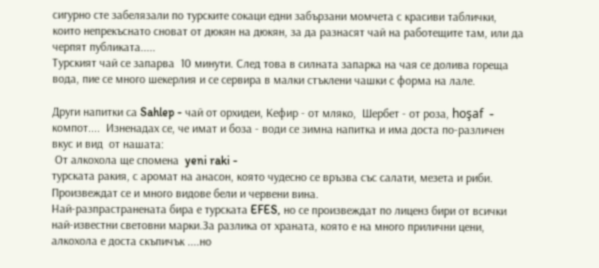сигурно сте забелязали по турските сокаци едни забързани момчета с красиви таблички, които непрекъснато сноват от дюкян на дюкян, за да разнасят чай на работещите там, или да черпят публиката.....
Турският чай се запарва  10 минути. След това в силната запарка на чая се долива гореща вода, пие се много шекерлия и се сервира в малки стъклени чашки с форма на лале.

Други напитки са Sahlep - чай от орхидеи, Кефир - от мляко,  Шербет - от роза, hoşaf  - компот....  Изненадах се, че имат и боза - води се зимна напитка и има доста по-различен вкус и вид  от нашата:
 От алкохола ще спомена  yeni raki -
турската ракия, с аромат на анасон, която чудесно се връзва със салати, мезета и риби. Произвеждат се и много видове бели и червени вина.
Най-разпрастранената бира е турската EFES, но се произвеждат по лиценз бири от всички най-известни световни марки.За разлика от храната, която е на много прилични цени, алкохола е доста скъпичък ....но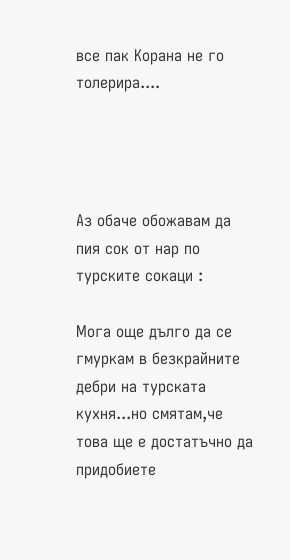все пак Корана не го толерира....




Аз обаче обожавам да пия сок от нар по турските сокаци :

Мога още дълго да се гмуркам в безкрайните дебри на турската кухня...но смятам,че това ще е достатъчно да придобиете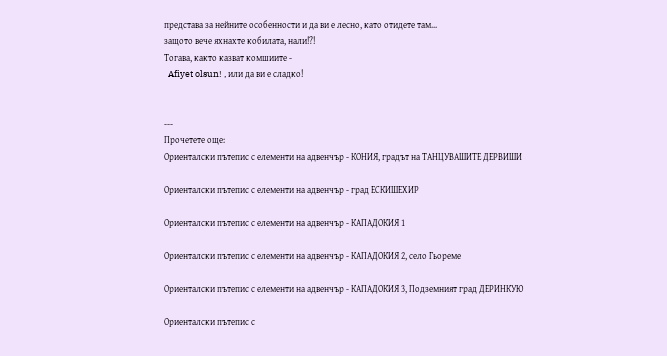представа за нейните особенности и да ви е лесно, като отидете там...
защото вече яхнахте кобилата, нали!?!
Тогава, както казват комшиите -
  Afiyet olsun! , или да ви е сладко!


---
Прочетете още:
Ориенталски пътепис с елементи на адвенчър - КОНИЯ, градът на ТАНЦУВАШИТЕ ДЕРВИШИ

Ориенталски пътепис с елементи на адвенчър - град ЕСКИШЕХИР

Ориенталски пътепис с елементи на адвенчър - КАПАДОКИЯ 1

Ориенталски пътепис с елементи на адвенчър - КАПАДОКИЯ 2, село Гьореме

Ориенталски пътепис с елементи на адвенчър - КАПАДОКИЯ 3, Подземният град ДЕРИНКУЮ

Ориенталски пътепис с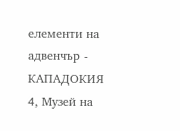елементи на адвенчър - КАПАДОКИЯ 4, Музей на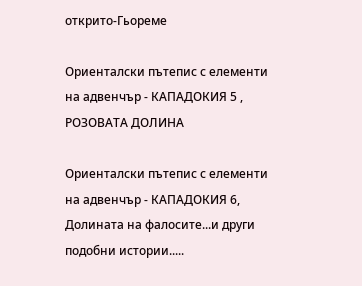открито-Гьореме

Ориенталски пътепис с елементи на адвенчър - КАПАДОКИЯ 5 , РОЗОВАТА ДОЛИНА

Ориенталски пътепис с елементи на адвенчър - КАПАДОКИЯ 6, Долината на фалосите...и други подобни истории.....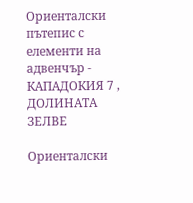Ориенталски пътепис с елементи на адвенчър - КАПАДОКИЯ 7 , ДОЛИНАТА ЗЕЛВЕ

Ориенталски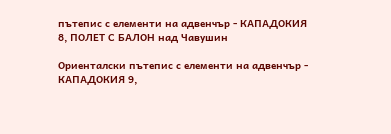пътепис с елементи на адвенчър - КАПАДОКИЯ 8, ПОЛЕТ С БАЛОН над Чавушин

Ориенталски пътепис с елементи на адвенчър - КАПАДОКИЯ 9,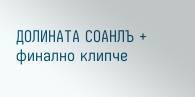ДОЛИНАТА СОАНЛЪ + финално клипче